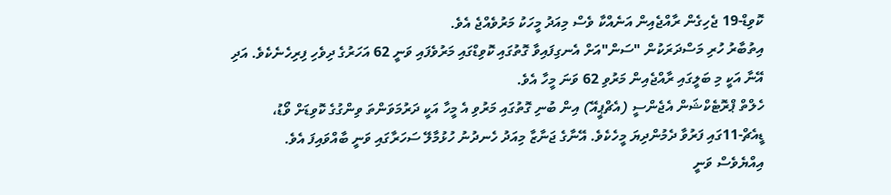ކޮވިޑް-19 ޖެހިގެން ރާއްޖެއިން އަނެއްކާ ވެސް މިއަދު މީހަކު މަރުވެއްޖެ އެވެ.
އިތުބާރު ހުރި މަސްދަރަކުން "ސަން"އަށް އެނގިފައިވާ ގޮތުގައި ކޮވިޑްގައި މަރުވެފައި ވަނީ 62 އަހަރުގެ ދިވެހި ފިރިހެނެކެވެ. އަދި އޭނާ އަކީ މި ބަލީގައި ރާއްޖެއިން މަރުވި 62 ވަނަ މީހާ އެވެ.
ހެލްތް ޕްރޮޓެކްޝަން އެޖެންސީ (އެޗްޕީއޭ) އިން ބުނި ގޮތުގައި މަރުވި އެ މީހާ އަކީ ދަރުމަވަންތަ ވިންގުގެ ކޮވިޑަށް ވޯޑު، ޑީއެޗް-11ގައި ފަރުވާ ދެމުންދިޔަ މީހެކެވެ. އޭނާގެ ޖަނާޒާ މިއަދު ހެނދުނު ހުޅުމާލޭ ސަހަރާގައި ވަނީ ބާއްވައިފަ އެވެ.
އިއްޔެވެސް ވަނީ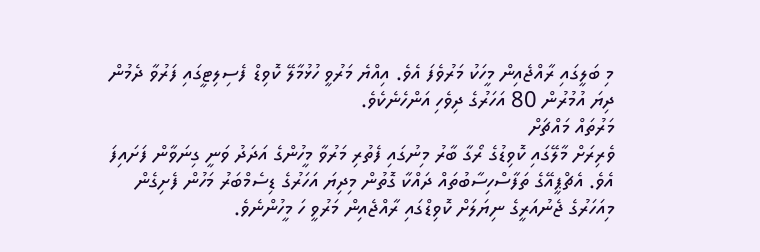މި ބަލީގައި ރާއްޖެއިން މީހަކު މަރުވެފަ އެވެ. އިއްޔެ މަރުވީ ހުޅުމާލޭ ކޮވިޑް ފެސިލިޓީގައި ފަރުވާ ދެމުން ދިޔަ އުމުރުން 80 އަހަރުގެ ދިވެހި އަންހެނެކެވެ.
މަރުތައް މައްޗަށް
ވެރިރަށް މާލޭގައި ކޮވިޑުގެ ރޯގާ ބާރު މިނުގައި ފެތުރި މަރުވާ މީހުންގެ އަދަދު ވަނީ ގިނަވާން ފަށައިފަ އެވެ. އެޗްޕީއޭގެ ތަފާސްހިސާބުތައް ދައްކާ ގޮތުން މިދިޔަ އަހަރުގެ ޑިސެމްބަރު މަހުން ފެށިގެން މިއަހަރުގެ ޖެނުއަރީގެ ނިޔަލަށް ކޮވިޑްގައި ރާއްޖެއިން މަރުވީ ހަ މީހުންނެވެ.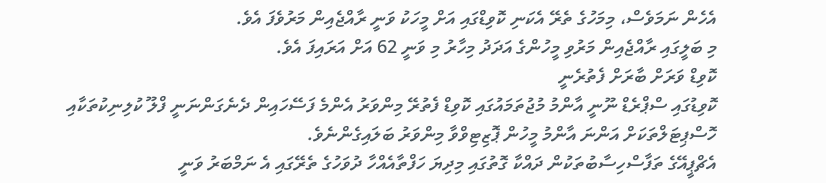އެހެން ނަމަވެސް، މިމަހުގެ ތެރޭ އެކަނި ކޮވިޑްގައި އަށް މީހަކު ވަނީ ރާއްޖެއިން މަރުވެފަ އެވެ.
މި ބަލީގައި ރާއްޖެއިން މަރުވި މީހުންގެ އަދަދު މިހާރު މި ވަނީ 62 އަށް އަރައިފަ އެވެ.
ކޮވިޑް ވަރަށް ބާރަށް ފެތުރެނީ
ކޮވިޑުގައި ސްޕްރެޑް ނޫނީ އާންމު މުޖުތަމައުގައި ކޮވިޑް ފެތުރޭ މިންވަރު އެންމެ ފަސޭހައިން ދެނެގަންނަނީ ފްލޫ ކުލިނިކުތަކާއި ހޮސްޕިޓަލްތަކަށް އަންނަ އާންމު މީހުން ޕޮޒިޓިވްވާ މިންވަރު ބަލައިގެންނެވެ.
އެޗްޕީއޭގެ ތަފާސްހިސާބުތަކުން ދައްކާ ގޮތުގައި މިދިޔަ ހަފްތާއެއްހާ ދުވަހުގެ ތެރޭގައި އެ ނަމްބަރު ވަނީ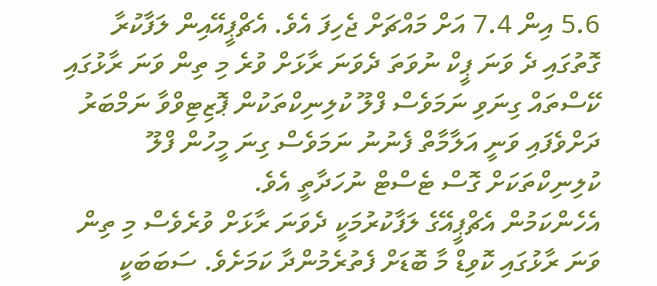5.6 އިން 7.4 އަށް މައްޗަށް ޖެހިފަ އެވެ. އެޗްޕީއޭއިން ލަފާކުރާ ގޮތުގައި ދެ ވަނަ ޕީކް ނުވަތަ ދެވަނަ ރާޅަށް ވުރެ މި ތިން ވަނަ ރާޅުގައި ކޭސްތައް ގިނަވި ނަމަވެސް ފްލޫ ކުލިނިކްތަކުން ޕޮޒިޓިވްވާ ނަމްބަރު ދަށްވެފައި ވަނީ އަލާމާތް ފެނުނު ނަމަވެސް ގިނަ މީހުން ފްލޫ ކުލިނިކްތަކަށް ގޮސް ޓެސްޓް ނުހަދާތީ އެވެ.
އެހެންކަމުން އެޗްޕީއޭގެ ލަފާކުރުމަކީ ދެވަނަ ރާޅަށް ވުރެވެސް މި ތިން ވަނަ ރާޅުގައި ކޮވިޑް މާ ބޮޑަށް ފެތުރެމުންދާ ކަމަށެވެ. ސަބަބަކީ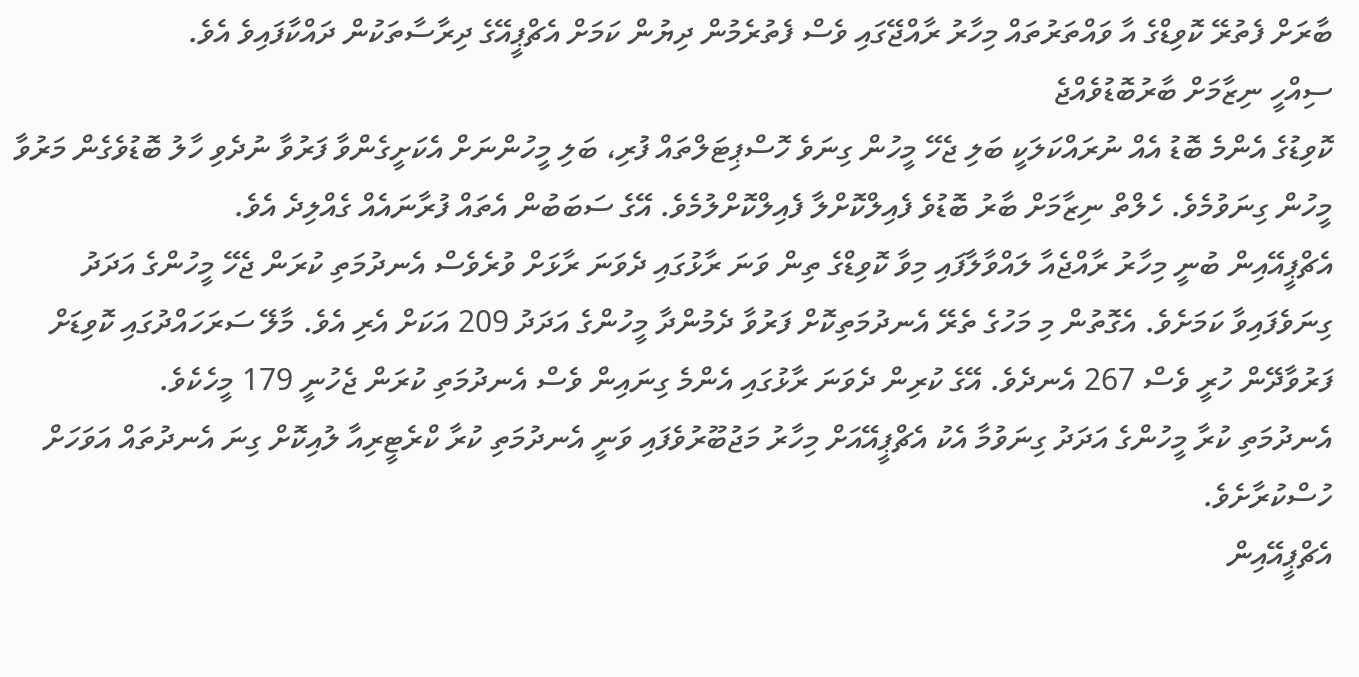ބާރަށް ފެތުރޭ ކޮވިޑްގެ އާ ވައްތަރުތައް މިހާރު ރާއްޖޭގައި ވެސް ފެތުރެމުން ދިޔުން ކަމަށް އެޗްޕީއޭގެ ދިރާސާތަކުން ދައްކާފައިވެ އެވެ.
ސިއްހީ ނިޒާމަށް ބާރުބޮޑުވެއްޖެ
ކޮވިޑުގެ އެންމެ ބޮޑު އެއް ނުރައްކަލަކީ ބަލި ޖެހޭ މީހުން ގިނަވެ ހޮސްޕިޓަލްތައް ފުރި، ބަލި މީހުންނަށް އެކަށީގެންވާ ފަރުވާ ނުދެވި ހާލު ބޮޑުވެގެން މަރުވާ މީހުން ގިނަވުމެވެ. ހެލްތް ނިޒާމަށް ބާރު ބޮޑުވެ ފެއިލްކޮށްލާ ފެއިލްކޮށްލުމެވެ. އޭގެ ސަބަބުން އެތައް ފުރާނައެއް ގެއްލިދެ އެވެ.
އެޗްޕީއޭއިން ބުނީ މިހާރު ރާއްޖެއާ ލައްވާލާފައި މިވާ ކޮވިޑްގެ ތިން ވަނަ ރާޅުގައި ދެވަނަ ރާޅަށް ވުރެވެސް އެނދުމަތި ކުރަން ޖެހޭ މީހުންގެ އަދަދު ގިނަވެފައިވާ ކަމަށެވެ. އެގޮތުން މި މަހުގެ ތެރޭ އެނދުމަތިކޮށް ފަރުވާ ދެމުންދާ މީހުންގެ އަދަދު 209 އަކަށް އެރި އެވެ. މާލޭ ސަރަހައްދުގައި ކޮވިޑަށް ފަރުވާދޭން ހުރީ ވެސް 267 އެނދެވެ. އޭގެ ކުރިން ދެވަނަ ރާޅުގައި އެންމެ ގިނައިން ވެސް އެނދުމަތި ކުރަން ޖެހުނީ 179 މީހެކެވެ.
އެނދުމަތި ކުރާ މީހުންގެ އަދަދު ގިނަވުމާ އެކު އެޗްޕީއޭއަށް މިހާރު މަޖުބޫރުވެފައި ވަނީ އެނދުމަތި ކުރާ ކްރެޓީރިއާ ލުއިކޮށް ގިނަ އެނދުތައް އަވަހަށް ހުސްކުރާށެވެ.
އެޗްޕީއޭއިން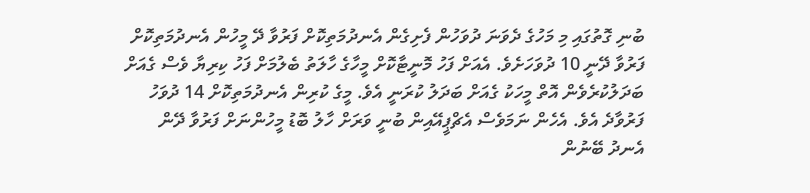ބުނި ގޮތުގައި މި މަހުގެ ދެވަނަ ދުވަހުން ފެށިގެން އެނދުމަތިކޮށް ފަރުވާ ދޭ މީހުން އެނދުމަތިކޮށް ފަރުވާ ދޭނީ 10 ދުވަހަށެވެ. އެއަށް ފަހު މޮނީޓާކޮށް މީހާގެ ހާލަތު ބެލުމަށް ފަހު ކިރިޔާ ވެސް ގެއަށް ބަދަލުކުރެވެން އޮތް މީހަކު ގެއަށް ބަދަލު ކުރަނީ އެވެ. މީގެ ކުރިން އެނދުމަތިކޮށް 14 ދުވަހު ފަރުވާދެ އެވެ. އެހެން ނަމަވެސް އެޗްޕީއޭއިން ބުނީ ވަރަށް ހާލު ބޮޑު މީހުންނަށް ފަރުވާ ދޭން އެނދު ބޭނުން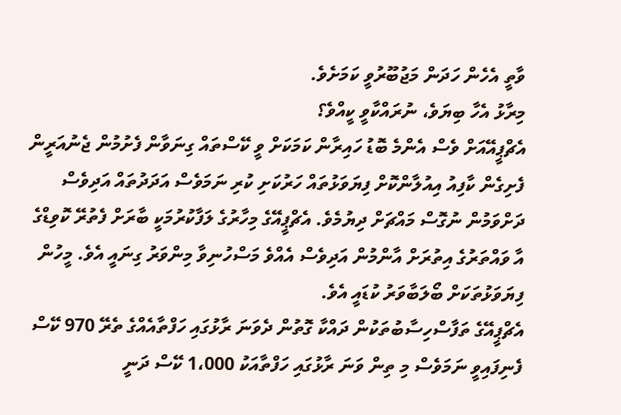ވާތީ އެހެން ހަދަން މަޖުބޫރުވީ ކަމަށެވެ.
މިރާޅު އެހާ ބިޔަވެ، ނުރައްކާވީ ކީއްވެ؟
އެޗްޕީއޭއަށް ވެސް އެންމެ ބޮޑު ހައިރާން ކަމަކަށް ވީ ކޭސްތައް ގިނަވާން ފެށުމުން ޖެނުއަރީން ފެށިގެން ކާފިއު އިއުލާންކޮށް ފިޔަވަޅުތައް ހަރުކަށި ކުރި ނަމަވެސް އަދަދުތައް އަދިވެސް ދަށްވަމުން ނުގޮސް މައްޗަށް ދިޔުމެވެ. އެޗްޕީއޭގެ މިހާރުގެ ލަފާކުރުމަކީ ބާރަށް ފެތުރޭ ކޮވިޑްގެ އާ ވައްތަރުގެ އިތުރަށް އާންމުން އަދިވެސް އެއްވެ މަސްހުނިވާ މިންވަރު ގިނައީ އެވެ. މީހުން ފިޔަވަޅުތަކަށް ބޯލަބާވަރު ކުޑައީ އެވެ.
އެޗްޕީއޭގެ ތަފާސްހިސާބުތަކުން ދައްކާ ގޮތުން ދެވަނަ ރާޅުގައި ހަފްތާއެއްގެ ތެރޭ 970 ކޭސް ފެނިފައިވީ ނަމަވެސް މި ތިން ވަނަ ރާޅުގައި ހަފްތާއަކު 1،000 ކޭސް ދަނީ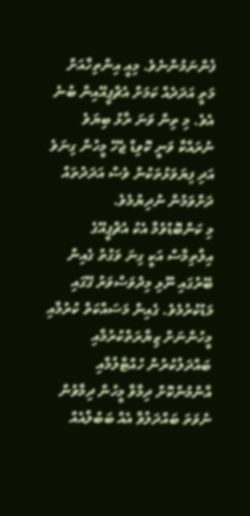ފެންނަމުންނެވެ. މިއީ އިންތިހާއަށް މަތީ އަދަދެއް ކަމަށް އެޗްޕީއޭއިން ބުނެ އެވެ. މި ތިން ވަނަ ރާޅު ބިޔަވެ ނުރައްކާ ވަނީ ކޮވިޑް ޖެހޭ މީހުން ގިނަވެ އަދި ފިޔަވަޅުތަކުން ވެސް އަދަދުތައް ދަށްވަމުން ނުދިޔުމެވެ.
މި ކަންބޮޑުވުމާ އެކު އެޗްޕީއޭގެ އިލްތިމާސް އަކީ ގިނަ ވަގުތު ގެއިން ބޭރުގައި ނޫޅި މިދުވަސްވަރު ގޭގައި މަޑުކުރުމެވެ. ގެއިން މަސައްކަތް ކުރުމާއި މީހުންނަށް ޒިޔާރަތްކުރުމާއި ބައްދަލުކުރުން ހުއްޓާލުމާއި އާންމުންކޮށް ދިމާވާ މީހުން ދިމާވުން ނުވަތަ ބައްދަލުވާ އެއް ބަބުލްއެއް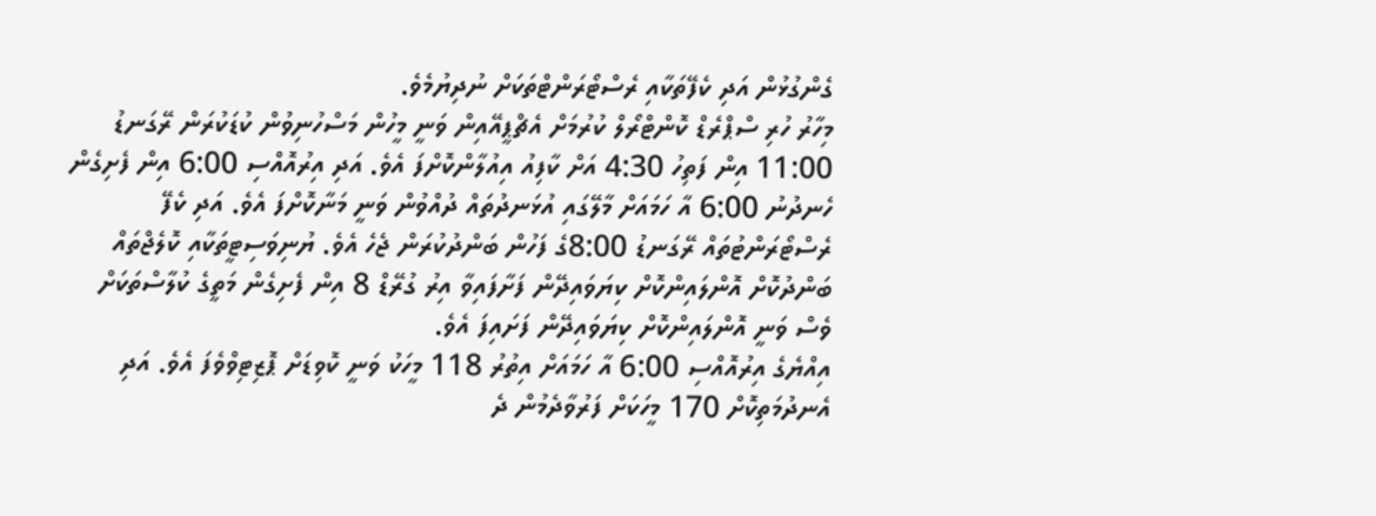ގެންގުޅުން އަދި ކެފޭތަކާއި ރެސްޓޯރަންޓްތަކަށް ނުދިޔުމެވެ.
މިހާރު ހުރި ސްޕްރެޑް ކޮންޓްރޯލް ކުރުމަށް އެޗްޕީއޭއިން ވަނީ މީހުން މަސްހުނިވުން ކުޑަކުރަން ރޭގަނޑު 11:00 އިން ފަތިހު 4:30 އަށް ކާފިއު އިއުލާންކޮށްފަ އެވެ. އަދި އިރުއޮއްސި 6:00 އިން ފެށިގެން ހެނދުނު 6:00 އާ ހަމައަށް މާލޭގައި އުޅަނދުތައް ދުއްވުން ވަނީ މަނާކޮށްފަ އެވެ. އަދި ކެފޭ ރެސްޓޯރަންޓުތައް ރޭގަނޑު 8:00ގެ ފަހުން ބަންދުކުރަން ޖެހެ އެވެ. ޔުނިވަސިޓީތަކާއި ކޮލެޖްތައް ބަންދުކޮށް އޮންލައިންކޮށް ކިޔަވައިދޭން ފަށާފައިވާ އިރު ގުރޭޑް 8 އިން ފެށިގެން މަތީގެ ކުލާސްތަކަށް ވެސް ވަނީ އޮންލައިންކޮށް ކިޔަވައިދޭން ފަށައިފަ އެވެ.
އިއްޔެގެ އިރުއޮއްސި 6:00 އާ ހަމައަށް އިތުރު 118 މީހަކު ވަނީ ކޮވިޑަށް ޕޮޒިޓިވްވެފަ އެވެ. އަދި އެނދުމަތިކޮށް 170 މީހަކަށް ފަރުވާދެމުން ދެ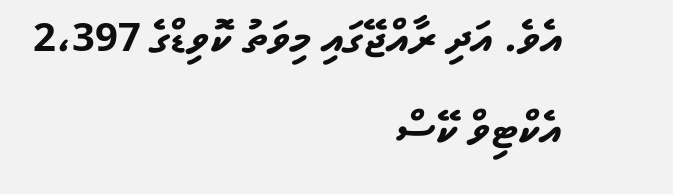އެވެ. އަދި ރާއްޖޭގައި މިވަތު ކޮވިޑްގެ 2،397 އެކްޓިވް ކޭސް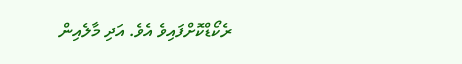ރެކޯޑްކޮށްފައިވެ އެވެ. އަދި މާލެއިން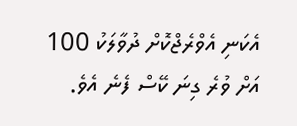އެކަނި އެވްރެޖްކޮށް ދުވާލަކު 100 އަށް ވުރެ ގިނަ ކޭސް ފެނެ އެވެ.